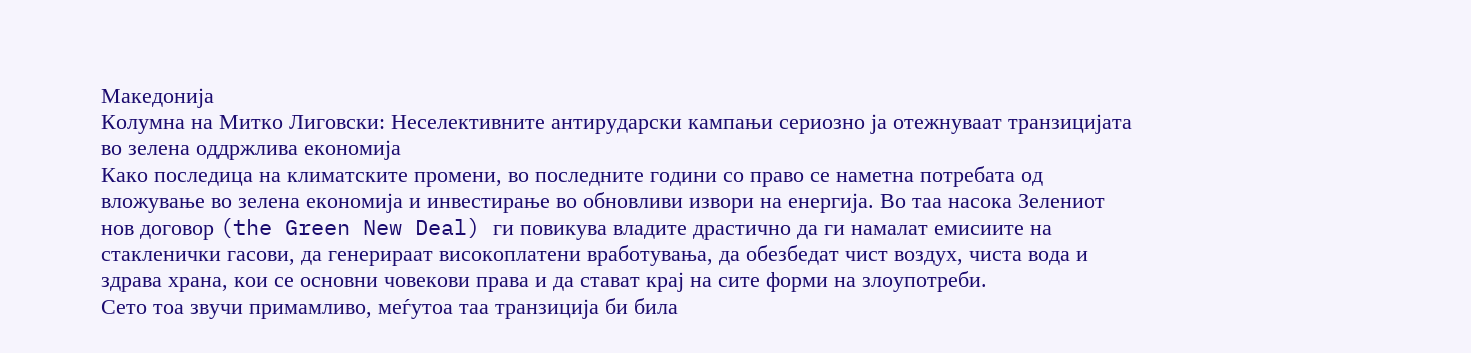Македонија
Колумна на Митко Лиговски: Неселективните антирударски кампањи сериозно ја отежнуваат транзицијата во зелена оддржлива економија
Како последица на климатските промени, во последните години со право се наметна потребата од вложување во зелена економија и инвестирање во обновливи извори на енергија. Во таа насока Зелениот нов договор (the Green New Deal) ги повикува владите драстично да ги намалат емисиите на стакленички гасови, да генерираат високоплатени вработувања, да обезбедат чист воздух, чиста вода и здрава храна, кои се основни човекови права и да стават крај на сите форми на злоупотреби.
Сето тоа звучи примамливо, меѓутоа таа транзиција би била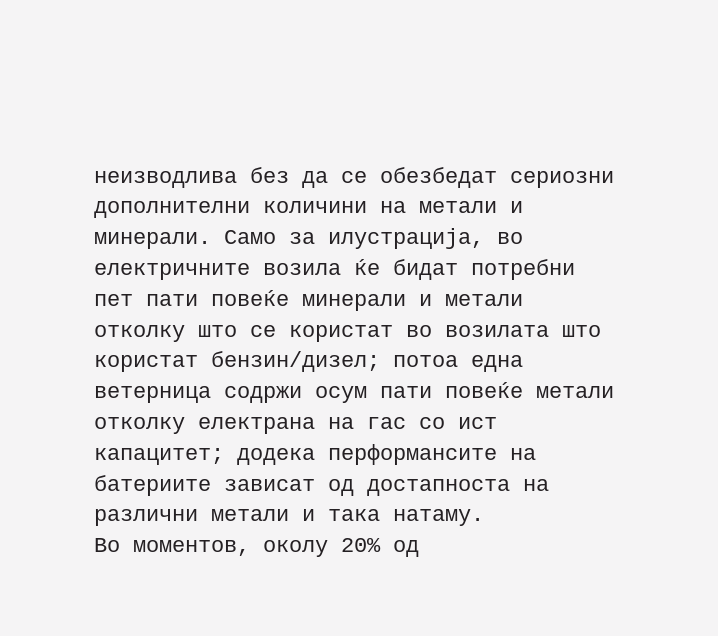неизводлива без да се обезбедат сериозни дополнителни количини на метали и минерали. Само за илустрација, во електричните возила ќе бидат потребни пет пати повеќе минерали и метали отколку што се користат во возилата што користат бензин/дизел; потоа една ветерница содржи осум пати повеќе метали отколку електрана на гас со ист капацитет; додека перформансите на батериите зависат од достапноста на различни метали и така натаму.
Во моментов, околу 20% од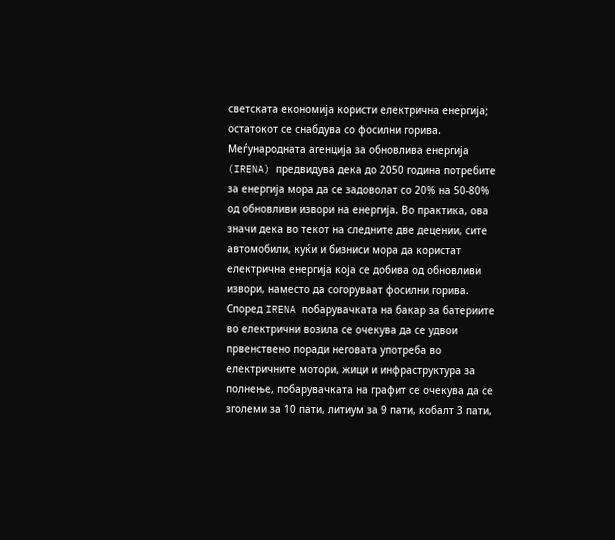светската економија користи електрична енергија; остатокот се снабдува со фосилни горива. Меѓународната агенција за обновлива енергија (IRENA) предвидува дека до 2050 година потребите за енергија мора да се задоволат со 20% на 50-80% од обновливи извори на енергија. Во практика, ова значи дека во текот на следните две децении, сите автомобили, куќи и бизниси мора да користат електрична енергија која се добива од обновливи извори, наместо да согоруваат фосилни горива. Според IRENA побарувачката на бакар за батериите во електрични возила се очекува да се удвои првенствено поради неговата употреба во електричните мотори, жици и инфраструктура за полнење, побарувачката на графит се очекува да се зголеми за 10 пати, литиум за 9 пати, кобалт 3 пати,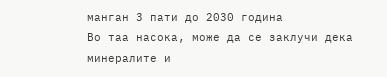манган 3 пати до 2030 година
Во таа насока, може да се заклучи дека минералите и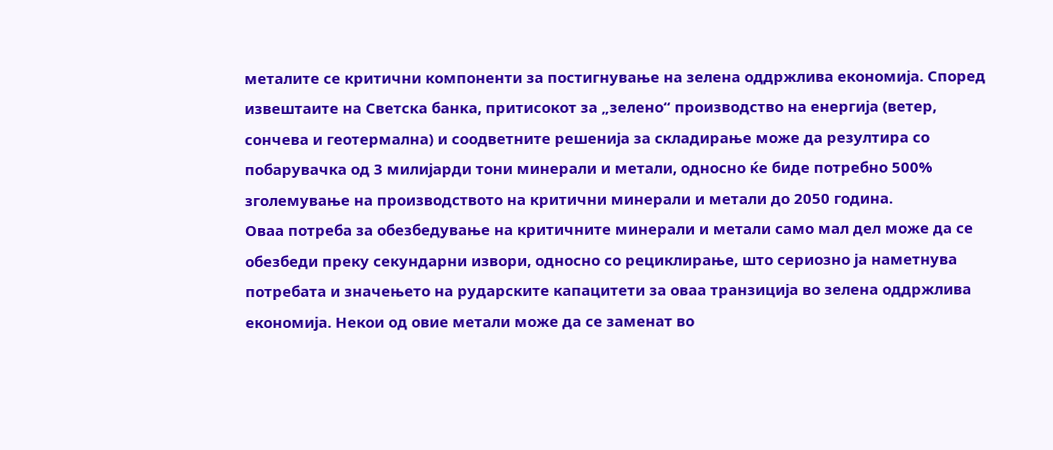металите се критични компоненти за постигнување на зелена оддржлива економија. Според извештаите на Светска банка, притисокот за „зелено“ производство на енергија (ветер, сончева и геотермална) и соодветните решенија за складирање може да резултира со побарувачка од 3 милијарди тони минерали и метали, односно ќе биде потребно 500% зголемување на производството на критични минерали и метали до 2050 година.
Оваа потреба за обезбедување на критичните минерали и метали само мал дел може да се обезбеди преку секундарни извори, односно со рециклирање, што сериозно ја наметнува потребата и значењето на рударските капацитети за оваа транзиција во зелена оддржлива економија. Некои од овие метали може да се заменат во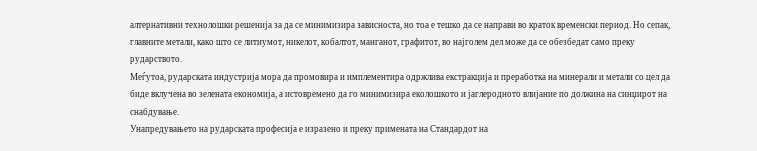алтернативни технолошки решенија за да се минимизира зависноста, но тоа е тешко да се направи во краток временски период. Но сепак, главните метали, како што се литиумот, никелот, кобалтот, манганот, графитот, во најголем дел може да се обезбедат само преку рударството.
Меѓутоа, рударската индустрија мора да промовира и имплементира одржлива екстракција и преработка на минерали и метали со цел да биде вклучена во зелената економија, а истовремено да го минимизира еколошкото и јаглеродното влијание по должина на синџирот на снабдување.
Унапредувањето на рударската професија е изразено и преку примената на Стандардот на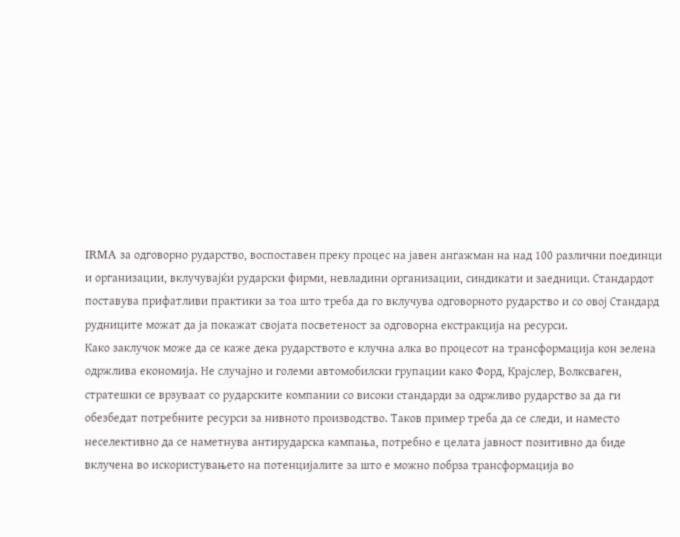IRMA за одговорно рударство, воспоставен преку процес на јавен ангажман на над 100 различни поединци и организации, вклучувајќи рударски фирми, невладини организации, синдикати и заедници. Стандардот поставува прифатливи практики за тоа што треба да го вклучува одговорното рударство и со овој Стандард рудниците можат да ја покажат својата посветеност за одговорна екстракција на ресурси.
Како заклучок може да се каже дека рударството е клучна алка во процесот на трансформација кон зелена одржлива економија. Не случајно и големи автомобилски групации како Форд, Крајслер, Волксваген, стратешки се врзуваат со рударските компании со високи стандарди за одржливо рударство за да ги обезбедат потребните ресурси за нивното производство. Таков пример треба да се следи, и наместо неселективно да се наметнува антирударска кампања, потребно е целата јавност позитивно да биде вклучена во искористувањето на потенцијалите за што е можно побрза трансформација во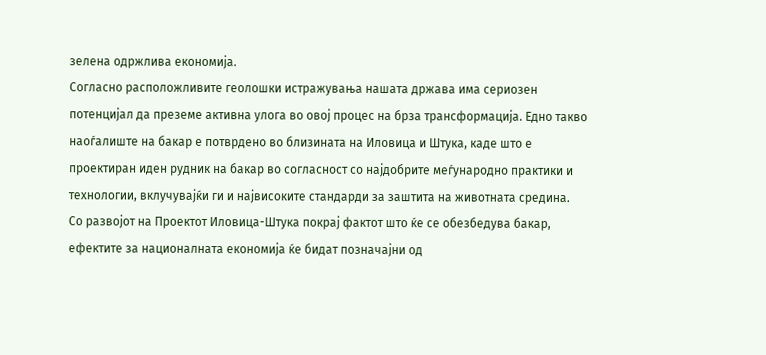зелена одржлива економија.
Согласно расположливите геолошки истражувања нашата држава има сериозен потенцијал да преземе активна улога во овој процес на брза трансформација. Едно такво наоѓалиште на бакар е потврдено во близината на Иловица и Штука, каде што е проектиран иден рудник на бакар во согласност со најдобрите меѓународно практики и технологии, вклучувајќи ги и највисоките стандарди за заштита на животната средина.
Со развојот на Проектот Иловица-Штука покрај фактот што ќе се обезбедува бакар, ефектите за националната економија ќе бидат позначајни од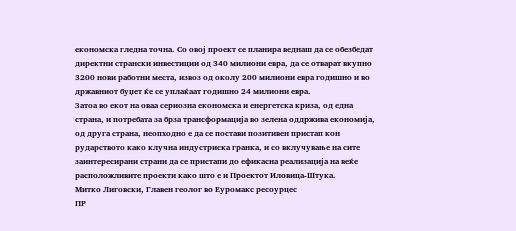економска гледна точна. Со овој проект се планира веднаш да се обезбедат директни странски инвестиции од 340 милиони евра, да се отварат вкупно 3200 нови работни места, извоз од околу 200 милиони евра годишно и во државниот буџет ќе се уплаќаат годишно 24 милиони евра.
Затоа во екот на оваа сериозна економска и енергетска криза, од една страна, и потребата за брза трансформација во зелена оддржива економија, од друга страна, неопходно е да се постави позитивен пристап кон рударството како клучна индустриска гранка, и со вклучување на сите заинтересирани страни да се пристапи до ефикасна реализација на веќе расположливите проекти како што е и Проектот Иловица-Штука.
Митко Лиговски, Главен геолог во Еуромакс ресоурцес
ПР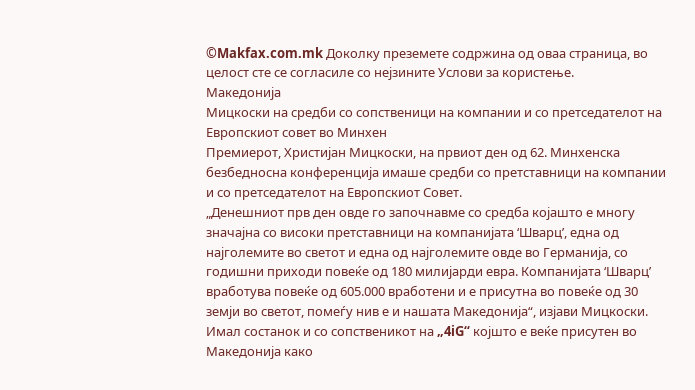©Makfax.com.mk Доколку преземете содржина од оваа страница, во целост сте се согласиле со нејзините Услови за користење.
Македонија
Мицкоски на средби со сопственици на компании и со претседателот на Европскиот совет во Минхен
Премиерот, Христијан Мицкоски, на првиот ден од 62. Минхенска безбедносна конференција имаше средби со претставници на компании и со претседателот на Европскиот Совет.
„Денешниот прв ден овде го започнавме со средба којашто е многу значајна со високи претставници на компанијата ‘Шварц’, една од најголемите во светот и една од најголемите овде во Германија, со годишни приходи повеќе од 180 милијарди евра. Компанијата ‘Шварц’ вработува повеќе од 605.000 вработени и е присутна во повеќе од 30 земји во светот, помеѓу нив е и нашата Македонија“, изјави Мицкоски.
Имал состанок и со сопственикот на „4iG“ којшто е веќе присутен во Македонија како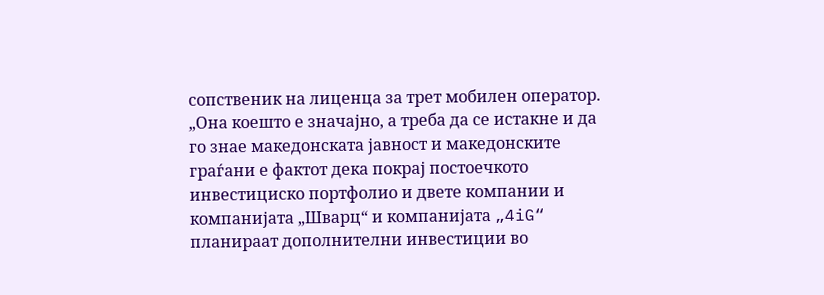сопственик на лиценца за трет мобилен оператор.
„Она коешто е значајно, а треба да се истакне и да го знае македонската јавност и македонските граѓани е фактот дека покрај постоечкото инвестициско портфолио и двете компании и компанијата „Шварц“ и компанијата „4iG“ планираат дополнителни инвестиции во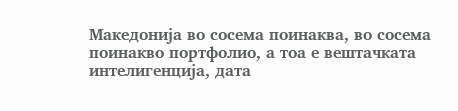Македонија во сосема поинаква, во сосема поинакво портфолио, а тоа е вештачката интелигенција, дата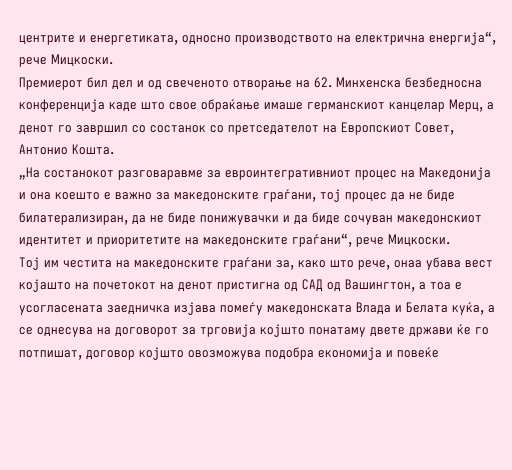центрите и енергетиката, односно производството на електрична енергија“, рече Мицкоски.
Премиерот бил дел и од свеченото отворање на 62. Минхенска безбедносна конференција каде што свое обраќање имаше германскиот канцелар Мерц, а денот го завршил со состанок со претседателот на Европскиот Совет, Антонио Кошта.
„На состанокот разговаравме за евроинтегративниот процес на Македонија и она коешто е важно за македонските граѓани, тој процес да не биде билатерализиран, да не биде понижувачки и да биде сочуван македонскиот идентитет и приоритетите на македонските граѓани“, рече Мицкоски.
Тој им честита на македонските граѓани за, како што рече, онаа убава вест којашто на почетокот на денот пристигна од САД од Вашингтон, а тоа е усогласената заедничка изјава помеѓу македонската Влада и Белата куќа, а се однесува на договорот за трговија којшто понатаму двете држави ќе го потпишат, договор којшто овозможува подобра економија и повеќе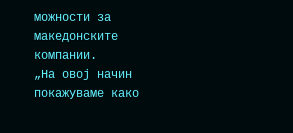можности за македонските компании.
„На овој начин покажуваме како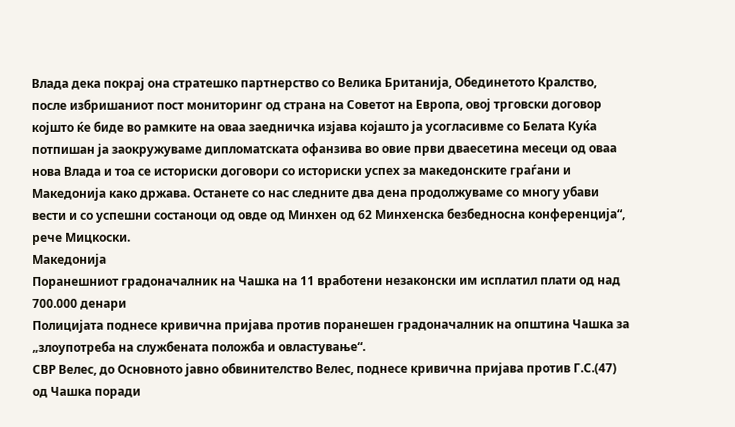Влада дека покрај она стратешко партнерство со Велика Британија, Обединетото Кралство, после избришаниот пост мониторинг од страна на Советот на Европа, овој трговски договор којшто ќе биде во рамките на оваа заедничка изјава којашто ја усогласивме со Белата Куќа потпишан ја заокружуваме дипломатската офанзива во овие први дваесетина месеци од оваа нова Влада и тоа се историски договори со историски успех за македонските граѓани и Македонија како држава. Останете со нас следните два дена продолжуваме со многу убави вести и со успешни состаноци од овде од Минхен од 62 Минхенска безбедносна конференција“, рече Мицкоски.
Македонија
Поранешниот градоначалник на Чашка на 11 вработени незаконски им исплатил плати од над 700.000 денари
Полицијата поднесе кривична пријава против поранешен градоначалник на општина Чашка за „злоупотреба на службената положба и овластување“.
СВР Велес, до Основното јавно обвинителство Велес, поднесе кривична пријава против Г.С.(47) од Чашка поради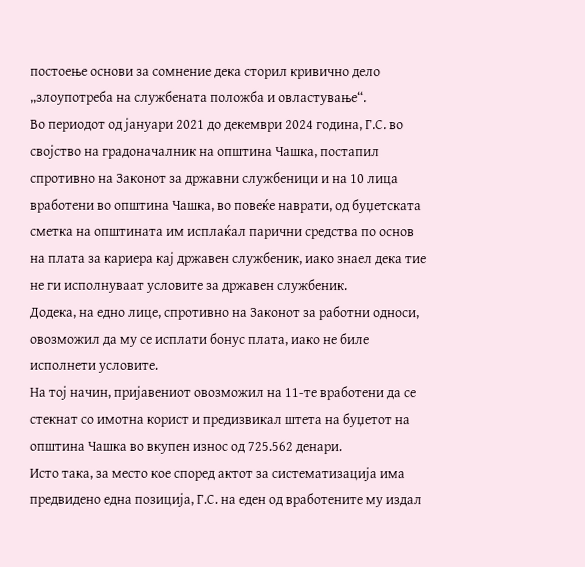постоење основи за сомнение дека сторил кривично дело „злоупотреба на службената положба и овластување“.
Во периодот од јануари 2021 до декември 2024 година, Г.С. во својство на градоначалник на општина Чашка, постапил спротивно на Законот за државни службеници и на 10 лица вработени во општина Чашка, во повеќе наврати, од буџетската сметка на општината им исплаќал парични средства по основ на плата за кариера кај државен службеник, иако знаел дека тие не ги исполнуваат условите за државен службеник.
Додека, на едно лице, спротивно на Законот за работни односи, овозможил да му се исплати бонус плата, иако не биле исполнети условите.
На тој начин, пријавениот овозможил на 11-те вработени да се стекнат со имотна корист и предизвикал штета на буџетот на општина Чашка во вкупен износ од 725.562 денари.
Исто така, за место кое според актот за систематизација има предвидено една позиција, Г.С. на еден од вработените му издал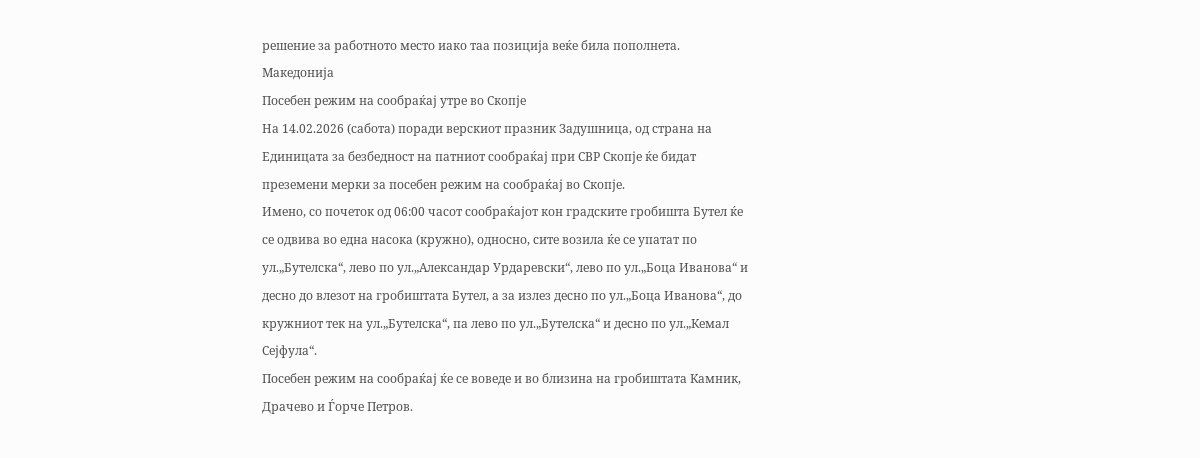решение за работното место иако таа позиција веќе била пополнета.
Македонија
Посебен режим на сообраќај утре во Скопје
На 14.02.2026 (сабота) поради верскиот празник Задушница, од страна на Единицата за безбедност на патниот сообраќај при СВР Скопје ќе бидат преземени мерки за посебен режим на сообраќај во Скопје.
Имено, со почеток од 06:00 часот сообраќајот кон градските гробишта Бутел ќе се одвива во една насока (кружно), односно, сите возила ќе се упатат по ул.„Бутелска“, лево по ул.„Александар Урдаревски“, лево по ул.„Боца Иванова“ и десно до влезот на гробиштата Бутел, а за излез десно по ул.„Боца Иванова“, до кружниот тек на ул.„Бутелска“, па лево по ул.„Бутелска“ и десно по ул.„Кемал Сејфула“.
Посебен режим на сообраќај ќе се воведе и во близина на гробиштата Камник, Драчево и Ѓорче Петров.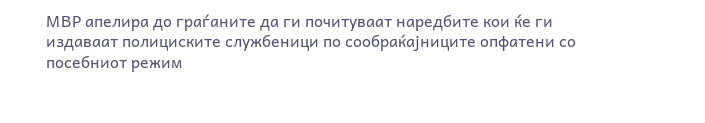МВР апелира до граѓаните да ги почитуваат наредбите кои ќе ги издаваат полициските службеници по сообраќајниците опфатени со посебниот режим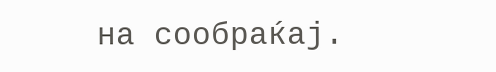на сообраќај.